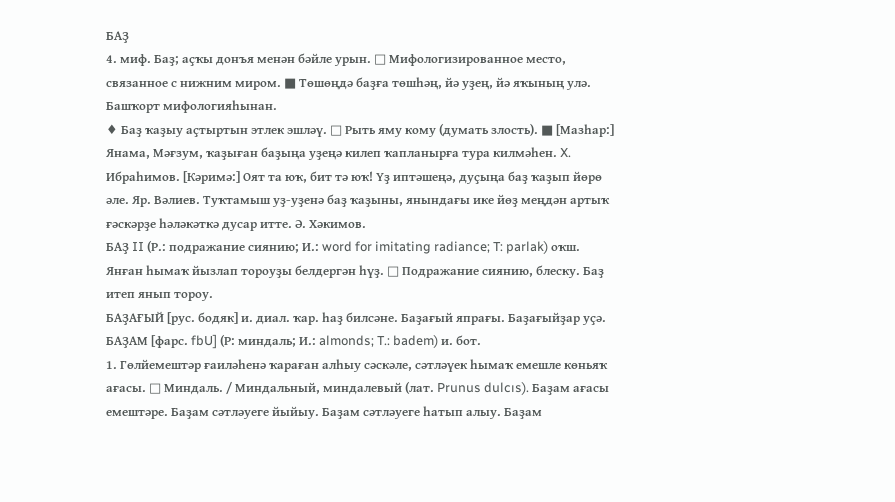БАҘ
4. миф. Баҙ; аҫҡы донъя менән бәйле урын. □ Мифологизированное место, связанное с нижним миром. ■ Төшөңдә баҙға төшһәң, йә уҙең, йә яҡының улә. Башҡорт мифологияһынан.
♦ Баҙ ҡаҙыу аҫтыртын этлек эшләү. □ Рыть яму кому (думать злость). ■ [Мазһар:] Янама, Мәғзум, ҡаҙыған баҙыңа уҙеңә килеп ҡапланырға тура килмәһен. X. Ибраһимов. [Кәримә:] Оят та юҡ, бит тә юҡ! Үҙ иптәшеңә, дуҫыңа баҙ ҡаҙып йөрө әле. Яр. Вәлиев. Туҡтамыш уҙ-уҙенә баҙ ҡаҙыны, янындағы ике йөҙ меңдән артыҡ ғәскәрҙе һәләкәткә дусар итте. Ә. Хәкимов.
БАҘ II (Р.: подражание сиянию; И.: word for imitating radiance; T: parlak) оҡш.
Янған һымаҡ йызлап тороуҙы белдергән һүҙ. □ Подражание сиянию, блеску. Баҙ итеп янып тороу.
БАҘАҒЫЙ [рус. бодяк] и. диал. ҡар. һаҙ билсәне. Баҙағый япрағы. Баҙағыйҙар уҫә.
БАҘАМ [фарс. fbU] (Р: миндаль; И.: almonds; T.: badem) и. бот.
1. Гөлйемештәр ғаиләһенә ҡараған алһыу сәскәле, сәтләүек һымаҡ емешле көньяҡ ағасы. □ Миндаль. / Миндальный, миндалевый (лат. Prunus dulcıs). Баҙам ағасы емештәре. Баҙам сәтләуеге йыйыу. Баҙам сәтләуеге һатып алыу. Баҙам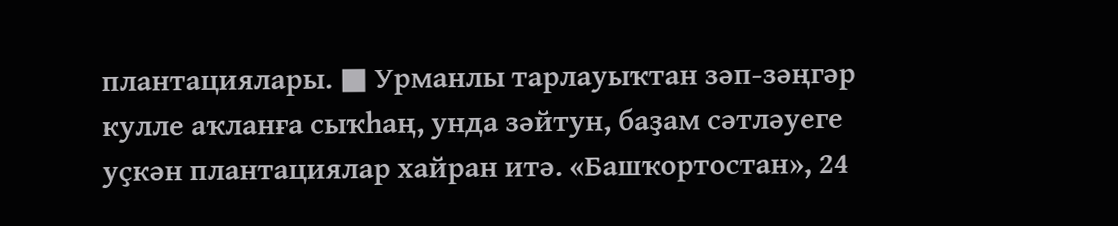плантациялары. ■ Урманлы тарлауыҡтан зәп-зәңгәр кулле аҡланға сыҡһаң, унда зәйтун, баҙам сәтләуеге уҫкән плантациялар хайран итә. «Башҡортостан», 24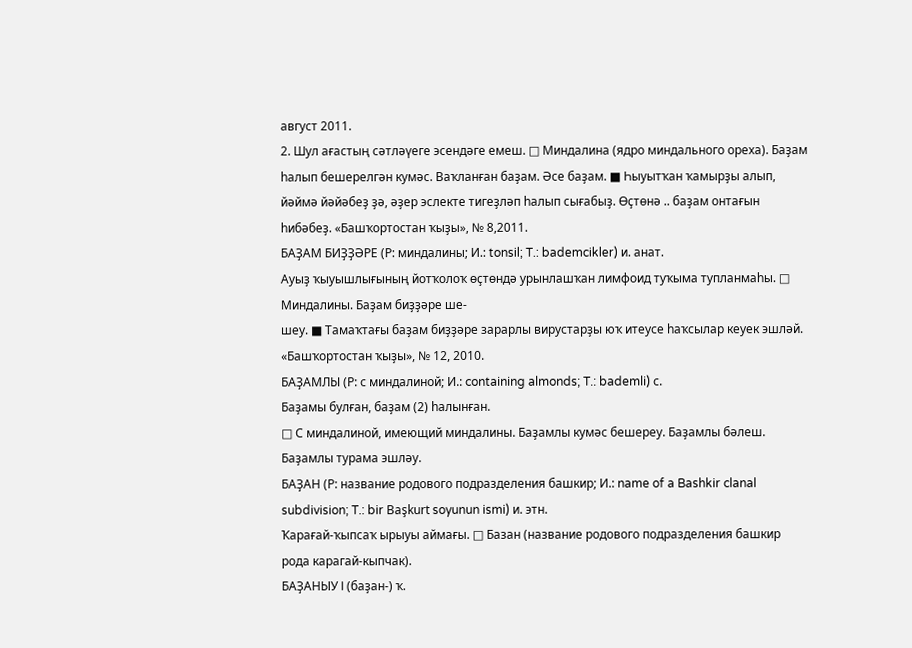август 2011.
2. Шул ағастың сәтләүеге эсендәге емеш. □ Миндалина (ядро миндального ореха). Баҙам һалып бешерелгән кумәс. Ваҡланған баҙам. Әсе баҙам. ■ Һыуытҡан ҡамырҙы алып, йәймә йәйәбеҙ ҙә, әҙер эслекте тигеҙләп һалып сығабыҙ. Өҫтөнә .. баҙам онтағын һибәбеҙ. «Башҡортостан ҡыҙы», № 8,2011.
БАҘАМ БИҘҘӘРЕ (Р: миндалины; И.: tonsil; T.: bademcikler) и. анат.
Ауыҙ ҡыуышлығының йотҡолоҡ өҫтөндә урынлашҡан лимфоид туҡыма тупланмаһы. □ Миндалины. Баҙам биҙҙәре ше-
шеу. ■ Тамаҡтағы баҙам биҙҙәре зарарлы вирустарҙы юҡ итеусе һаҡсылар кеуек эшләй. «Башҡортостан ҡыҙы», № 12, 2010.
БАҘАМЛЫ (Р: с миндалиной; И.: containing almonds; T.: bademli) с.
Баҙамы булған, баҙам (2) һалынған.
□ С миндалиной, имеющий миндалины. Баҙамлы кумәс бешереу. Баҙамлы бәлеш. Баҙамлы турама эшләу.
БАҘАН (Р: название родового подразделения башкир; И.: name of a Bashkir clanal subdivision; T.: bir Başkurt soyunun ismi) и. этн.
Ҡарағай-ҡыпсаҡ ырыуы аймағы. □ Базан (название родового подразделения башкир рода карагай-кыпчак).
БАҘАНЫУ I (баҙан-) ҡ.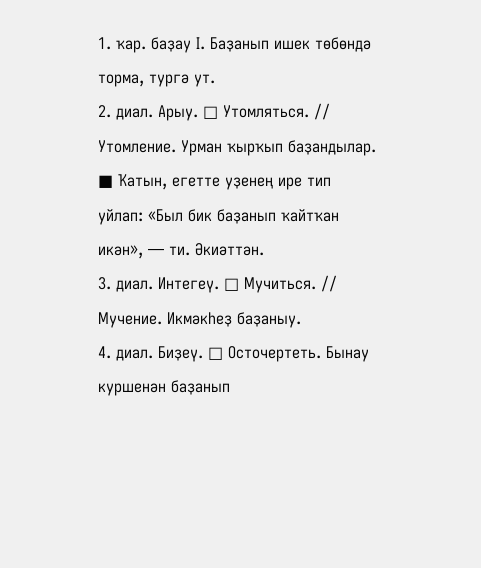1. ҡар. баҙау I. Баҙанып ишек төбөндә торма, тургә ут.
2. диал. Арыу. □ Утомляться. // Утомление. Урман ҡырҡып баҙандылар. ■ Ҡатын, егетте уҙенең ире тип уйлап: «Был бик баҙанып ҡайтҡан икән», — ти. Әкиәттән.
3. диал. Интегеү. □ Мучиться. // Мучение. Икмәкһеҙ баҙаныу.
4. диал. Биҙеү. □ Осточертеть. Бынау куршенән баҙанып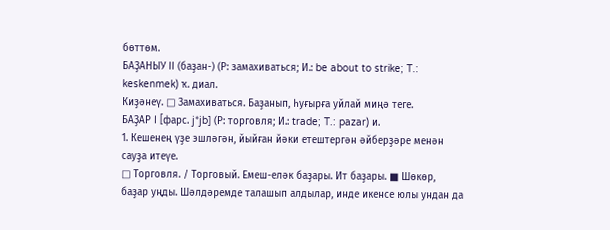бөттөм.
БАҘАНЫУ II (баҙан-) (Р: замахиваться; И.: be about to strike; T.: keskenmek) ҡ. диал.
Киҙәнеү. □ Замахиваться. Баҙанып, һуғырға уйлай миңә теге.
БАҘАР I [фарс. j*jb] (Р: торговля; И.: trade; T.: pazar) и.
1. Кешенең үҙе эшләгән, йыйған йәки етештергән әйберҙәре менән сауҙа итеүе.
□ Торговля. / Торговый. Емеш-еләк баҙары. Ит баҙары. ■ Шөкөр, баҙар уңды. Шәлдәремде талашып алдылар, инде икенсе юлы ундан да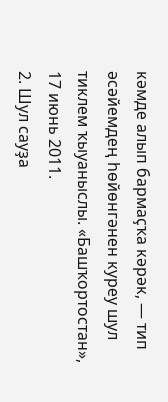кәмде алып бармаҫҡа кәрәк, — тип әсәйемдең һөйөнгәнен куреу шул тиклем ҡыуаныслы. «Башҡортостан», 17 июнь 2011.
2. Шул сауҙа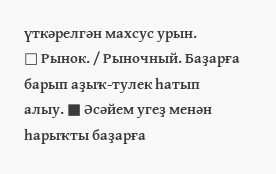үткәрелгән махсус урын.
□ Рынок. / Рыночный. Баҙарға барып аҙыҡ-тулек һатып алыу. ■ Әсәйем угеҙ менән һарыҡты баҙарға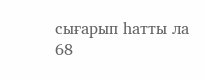сығарып һатты ла
68